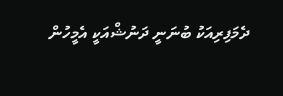ދެމަފިރިއަކު ބުނަނީ ދަނުޝްއަކީ އެމީހުން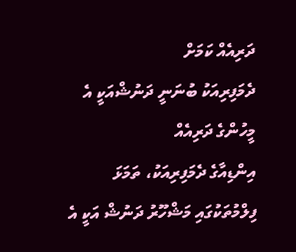ދަރިއެއް ކަމަށް
ދެމަފިރިއަކު ބުނަނީ ދަނުޝްއަކީ އެ މީހުންގެ ދަރިއެއް
އިންޑިއާގެ ދެމަފިރިއަކު، ތަމަޅަ ފިލްމުތަކުގައި މަޝްހޫރު ދަނުޝް އަކީ އެ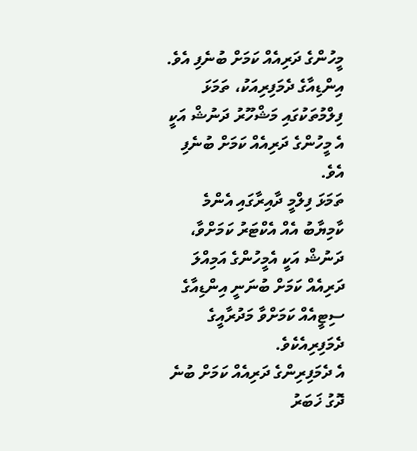މީހުންގެ ދަރިއެއް ކަމަށް ބުނެފި އެވެ.
އިންޑިއާގެ ދެމަފިރިއަކު، ތަމަޅަ ފިލްމުތަކުގައި މަޝްހޫރު ދަނުޝް އަކީ އެ މީހުންގެ ދަރިއެއް ކަމަށް ބުނެފި އެވެ.
ތަމަޅަ ފިލްމީ ދާއިރާގައި އެންމެ ކާމިޔާބު އެއް އެކްޓަރު ކަމަށްވާ، ދަނުޝް އަކީ އެމީހުންގެ އަމިއްލަ ދަރިއެއް ކަމަށް ބުނަނީ އިންޑިއާގެ ސިޓީއެއް ކަމަށްވާ މަދުރާއީގެ ދެމަފިރިއެކެވެ.
އެ ދެމަފިރިންގެ ދަރިއެއް ކަމަށް ބުނެ ދޮގު ޚަބަރު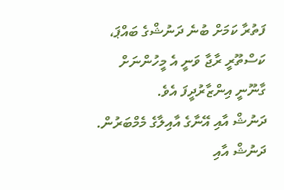ފަތުރާ ކަމަށް ބުނެ ދަނުޝްގެ ބައްޕަ، ކަސްތޫރީ ރާޖާ ވަނީ އެ މީހުންނަށް ގާނޫނީ އިންޒާރުދީފަ އެވެ.
ދަނުޝް އާއި އޭނާގެ އާއިލާގެ މެމްބަރުން.
ދަނުޝް އާއި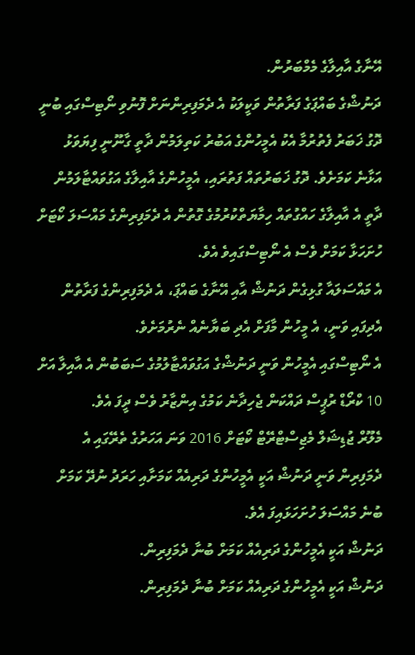އޭނާގެ އާއިލާގެ މެމްބަރުން.
ދަނުޝްގެ ބައްޕަގެ ފަރާތުން ވަކީލަކު އެ ދެމަފިރިންނަށް ފޮނުވި ނޯޓިސްގައި ބުނީ ދޮގު ޚަބަރު ފެތުރުމާ އެކު އެމީހުންގެ އަބުރު ކަތިލަމުން ދާތީ ގާނޫނީ ފިޔަވަޅު އަޅާނެ ކަމަށެވެ. ދޮގު ޚަބަރުތައް ފަތުރައި، އެމީހުންގެ އާއިލާގެ އަގުވައްޓާލަމުން ދާތީ އެ އާއިލާގެ ހައްގުތައް ހިމާޔަތްކުރުމުގެ ގޮތުން އެ ދެމަފިރިންގެ މައްސަލަ ކޯޓަށް ހުށަހަޅާ ކަމަށް ވެސް އެ ނޯޓިސްގައިވެ އެވެ.
އެ މައްސަލައާ ގުޅިގެން ދަނުޝް އާއި އޭނާގެ ބައްޕަ، އެ ދެމަފިރިންގެ ފަރާތުން އެދިފައި ވަނީ، އެ މީހުން މާފަށް އެދި ބަޔާނެއް ނެރުމަށެވެ.
އެ ނޯޓިސްގައި އެމީހުން ވަނީ ދަނުޝްގެ އަގުވައްޓާލުމުގެ ސަބަބުން އެ އާއިލާ އަށް 10 ކްރޯޑް ރުޕީސް ދައްކަން ޖެހިދާނެ ކަމުގެ އިންޒާރު ވެސް ދީފަ އެވެ.
މެލޫރް ޖުޑިޝަލް މެޖިސްޓްރޭޓް ކޯޓަށް 2016 ވަނަ އަހަރުގެ ތެރޭގައި އެ ދެމަފިރިން ވަނީ ދަނުޝް އަކީ އެމީހުންގެ ދަރިއެއް ކަމަށާއި ހަރަދު ނުދޭ ކަމަށް ބުނެ މައްސަލަ ހުށަހަޅައިފަ އެވެ.
ދަނުޝް އަކީ އެމީހުންގެ ދަރިއެއް ކަމަށް ބުނާ ދެމަފިރިން.
ދަނުޝް އަކީ އެމީހުންގެ ދަރިއެއް ކަމަށް ބުނާ ދެމަފިރިން.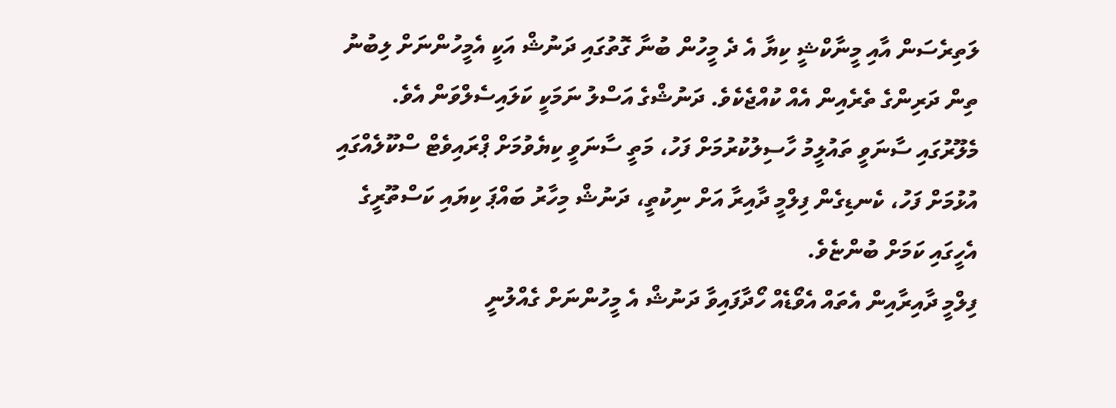ލަތިރެސަން އާއި މީނާކްޝީ ކިޔާ އެ ދެ މީހުން ބުނާ ގޮތުގައި ދަނުޝް އަކީ އެމީހުންނަށް ލިބުނު ތިން ދަރިންގެ ތެރެއިން އެއް ކުއްޖެކެވެ. ދަނުޝްގެ އަސްލު ނަމަކީ ކަލައިސެލްވަން އެވެ. މެލޫރުގައި ސާނަވީ ތައުލީމު ހާސިލުކުރުމަށް ފަހު، މަތީ ސާނަވީ ކިޔެވުމަށް ޕްރައިވެޓް ސްކޫލެއްގައި އުޅުމަށް ފަހު، ކެނޑިގެން ފިލްމީ ދާއިރާ އަށް ނިކުތީ، ދަނުޝް މިހާރު ބައްޕަ ކިޔައި ކަސްތޫރީގެ އެހީގައި ކަމަށް ބުންޏެވެ.
ފިލްމީ ދާއިރާއިން އެތައް އެވޯޑެއް ހޯދާފައިވާ ދަނުޝް އެ މީހުންނަށް ގެއްލުނީ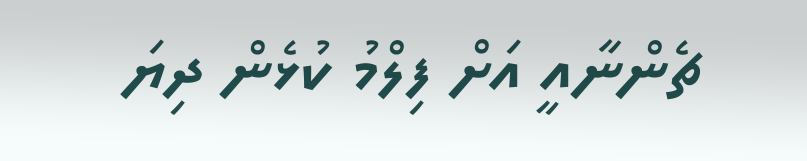ޗެންނާއީ އަށް ފިލްމު ކުޅެން ދިޔަ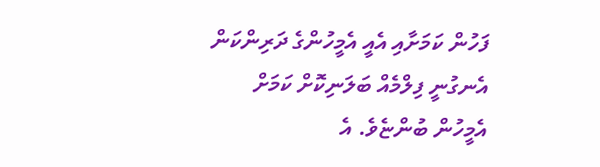ފަހުން ކަމަށާއި އެއީ އެމީހުންގެ ދަރިންކަން އެނގުނީ ފިލްމެއް ބަލަނިކޮށް ކަމަށް އެމީހުން ބުންޏެވެ. އެ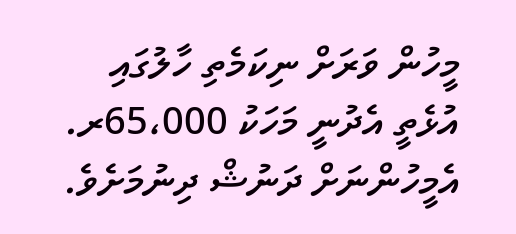މީހުން ވަރަށް ނިކަމެތި ހާލުގައި އުޅެތީ އެދުނީ މަހަކު 65،000ރ. އެމީހުންނަށް ދަނުޝް ދިނުމަށެވެ.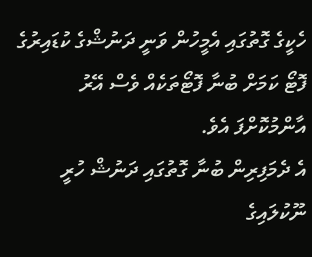ހެކީގެ ގޮތުގައި އެމީހުން ވަނީ ދަނުޝްގެ ކުޑައިރުގެ ފޮޓޯ ކަމަށް ބުނާ ފޮޓޯތަކެއް ވެސް އޭރު އާންމުކޮށްފަ އެވެ.
އެ ދެމަފިރިން ބުނާ ގޮތުގައި ދަނުޝް ހުރީ ނޫކުލައިގެ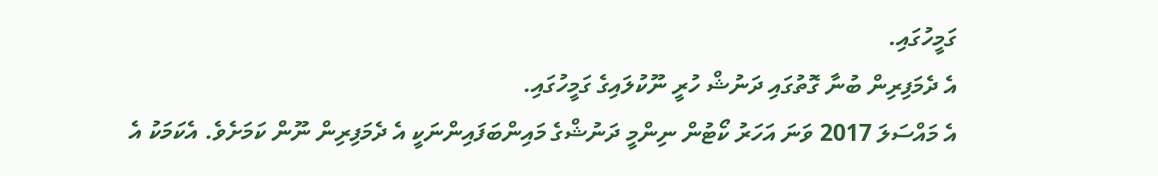ގަމީހުގައި.
އެ ދެމަފިރިން ބުނާ ގޮތުގައި ދަނުޝް ހުރީ ނޫކުލައިގެ ގަމީހުގައި.
އެ މައްސަލަ 2017 ވަނަ އަހަރު ކޯޓުން ނިންމީ ދަނުޝްގެ މައިންބަފައިންނަކީ އެ ދެމަފިރިން ނޫން ކަމަށެވެ. އެކަމަކު އެ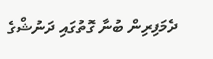ދެމަފިރިން ބުނާ ގޮތުގައި ދަނުޝްގެ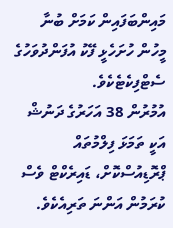މައިންބަފައިން ކަމަށް ބުނާ މީހުން ހުށަހެޅީ ފޭކު އުފަންދުވަހުގެ ސެޓްފިކެޓެކެވެ.
އުމުރުން 38 އަހަރުގެ ދަނުޝް އަކީ ތަމަޅަ ފިލްމުތައް ޕްރޮޑިއުސްކޮށް، ޑައިރެކްޓް ވެސް ކުރަމުން އަންނަ ތަރިއެކެވެ.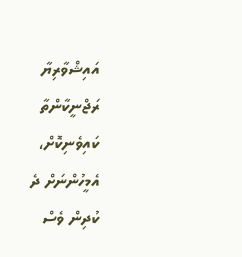އައިޝްވާރިޔާ ރަޖްނީކާންތާ ކައިވެނިކޮށް، އެމީހުންނަށް ދެ ކުދިން ވެސް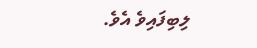ލިބިފައިވެ އެވެ.